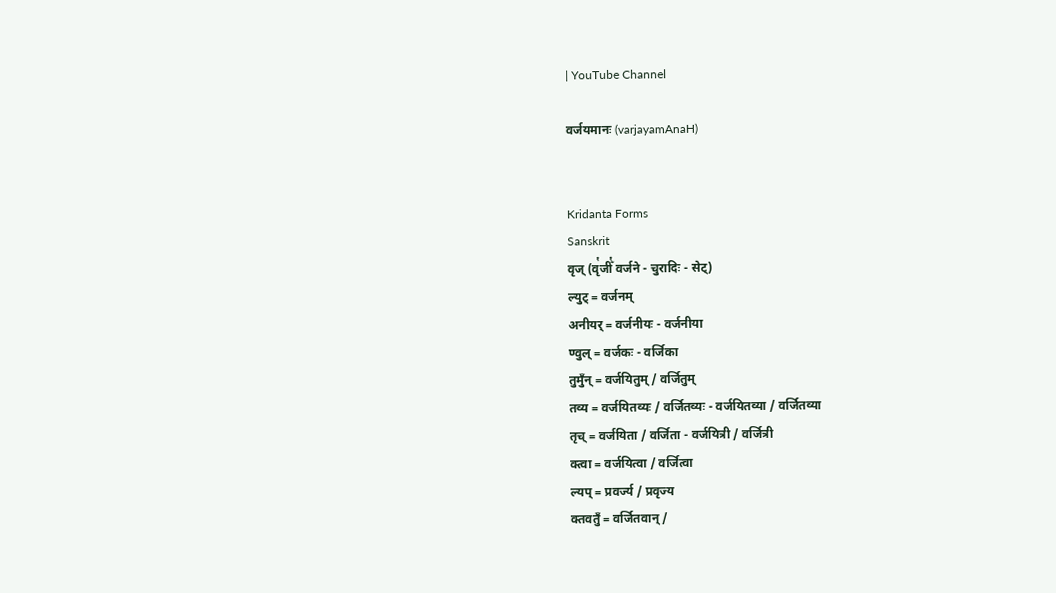| YouTube Channel

वर्जयमानः (varjayamAnaH)


Kridanta Forms
Sanskrit
वृज् (वृ꣡जीँ꣡ वर्जने - चुरादिः - सेट्)
ल्युट् = वर्जनम्
अनीयर् = वर्जनीयः - वर्जनीया
ण्वुल् = वर्जकः - वर्जिका
तुमुँन् = वर्जयितुम् / वर्जितुम्
तव्य = वर्जयितव्यः / वर्जितव्यः - वर्जयितव्या / वर्जितव्या
तृच् = वर्जयिता / वर्जिता - वर्जयित्री / वर्जित्री
क्त्वा = वर्जयित्वा / वर्जित्वा
ल्यप् = प्रवर्ज्य / प्रवृज्य
क्तवतुँ = वर्जितवान् /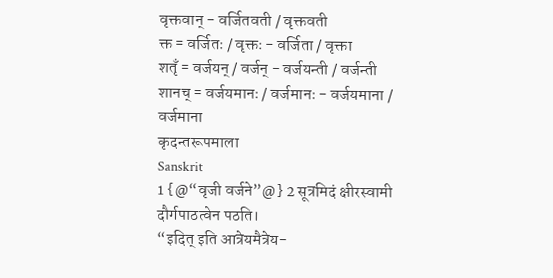वृक्तवान् - वर्जितवती / वृक्तवती
क्त = वर्जितः / वृक्तः - वर्जिता / वृक्ता
शतृँ = वर्जयन् / वर्जन् - वर्जयन्ती / वर्जन्ती
शानच् = वर्जयमानः / वर्जमानः - वर्जयमाना / वर्जमाना
कृदन्तरूपमाला
Sanskrit
1 {@“वृजी वर्जने”@} 2 सूत्रमिदं क्षीरस्वामी दौर्गपाठत्वेन पठति।
“इदित् इति आत्रेयमैत्रेय-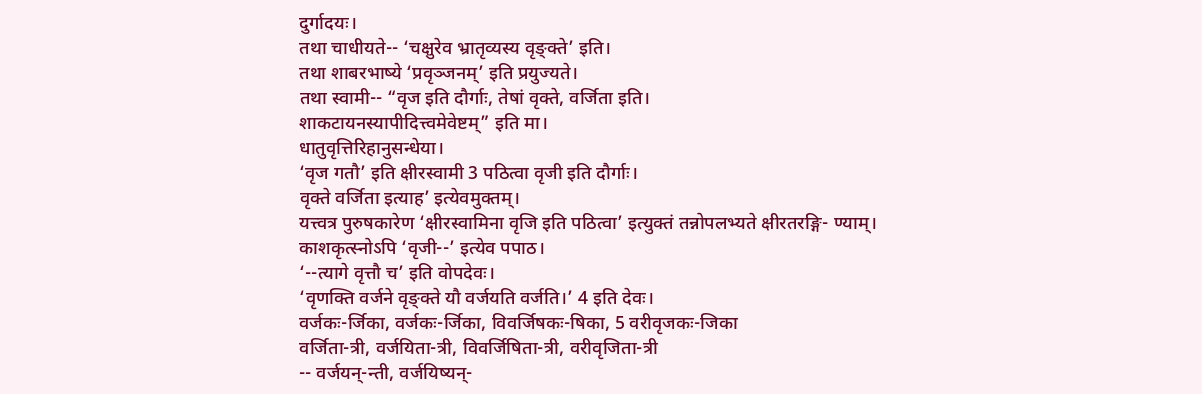दुर्गादयः।
तथा चाधीयते-- ‘चक्षुरेव भ्रातृव्यस्य वृङ्क्ते’ इति।
तथा शाबरभाष्ये ‘प्रवृञ्जनम्’ इति प्रयुज्यते।
तथा स्वामी-- “वृज इति दौर्गाः, तेषां वृक्ते, वर्जिता इति।
शाकटायनस्यापीदित्त्वमेवेष्टम्” इति मा।
धातुवृत्तिरिहानुसन्धेया।
‘वृज गतौ’ इति क्षीरस्वामी 3 पठित्वा वृजी इति दौर्गाः।
वृक्ते वर्जिता इत्याह’ इत्येवमुक्तम्।
यत्त्वत्र पुरुषकारेण ‘क्षीरस्वामिना वृजि इति पठित्वा’ इत्युक्तं तन्नोपलभ्यते क्षीरतरङ्गि- ण्याम्।
काशकृत्स्नोऽपि ‘वृजी--’ इत्येव पपाठ।
‘--त्यागे वृत्तौ च’ इति वोपदेवः।
‘वृणक्ति वर्जने वृङ्क्ते यौ वर्जयति वर्जति।’ 4 इति देवः।
वर्जकः-र्जिका, वर्जकः-र्जिका, विवर्जिषकः-षिका, 5 वरीवृजकः-जिका
वर्जिता-त्री, वर्जयिता-त्री, विवर्जिषिता-त्री, वरीवृजिता-त्री
-- वर्जयन्-न्ती, वर्जयिष्यन्-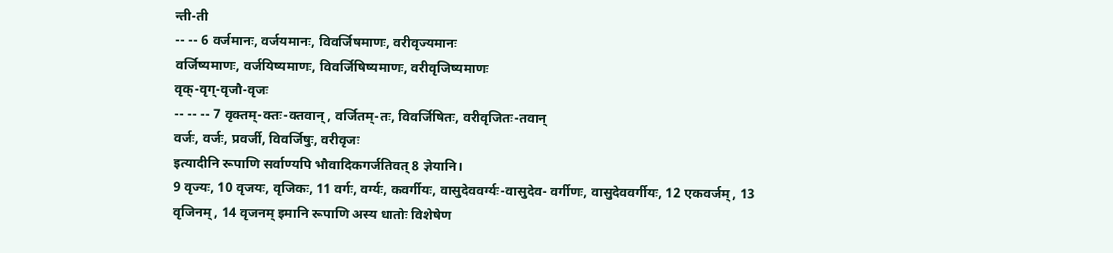न्ती-ती
-- -- 6 वर्जमानः, वर्जयमानः, विवर्जिषमाणः, वरीवृज्यमानः
वर्जिष्यमाणः, वर्जयिष्यमाणः, विवर्जिषिष्यमाणः, वरीवृजिष्यमाणः
वृक्-वृग्-वृजौ-वृजः
-- -- -- 7 वृक्तम्-क्तः-क्तवान्, वर्जितम्-तः, विवर्जिषितः, वरीवृजितः-तवान्
वर्जः, वर्जः, प्रवर्जी, विवर्जिषुः, वरीवृजः
इत्यादीनि रूपाणि सर्वाण्यपि भौवादिकगर्जतिवत् 8 ज्ञेयानि।
9 वृज्यः, 10 वृजयः, वृजिकः, 11 वर्गः, वर्ग्यः, कवर्गीयः, वासुदेववर्ग्यः-वासुदेव- वर्गीणः, वासुदेववर्गीयः, 12 एकवर्जम्, 13 वृजिनम्, 14 वृजनम् इमानि रूपाणि अस्य धातोः विशेषेण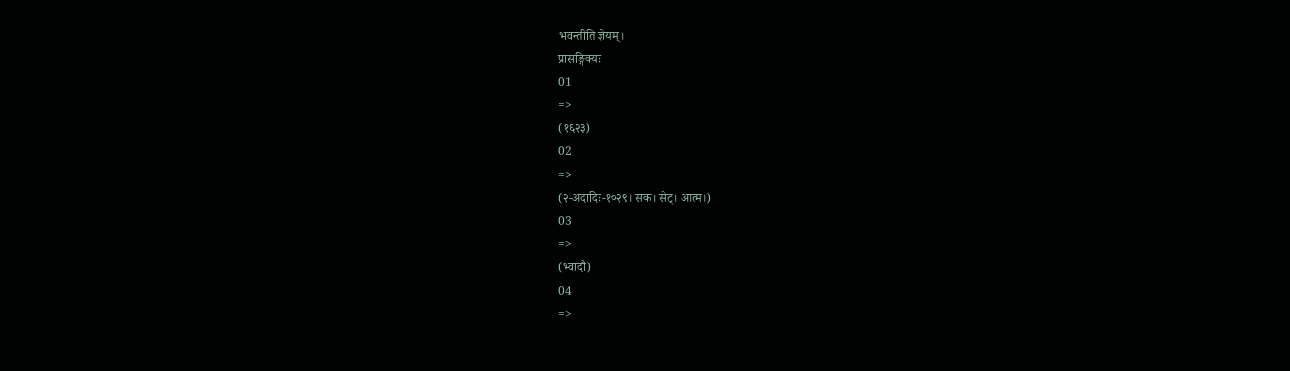भवन्तीति ज्ञेयम्।
प्रासङ्गिक्यः
01
=>
(१६२३)
02
=>
(२-अदादिः-१०२९। सक। सेट्। आत्म।)
03
=>
(भ्वादौ)
04
=>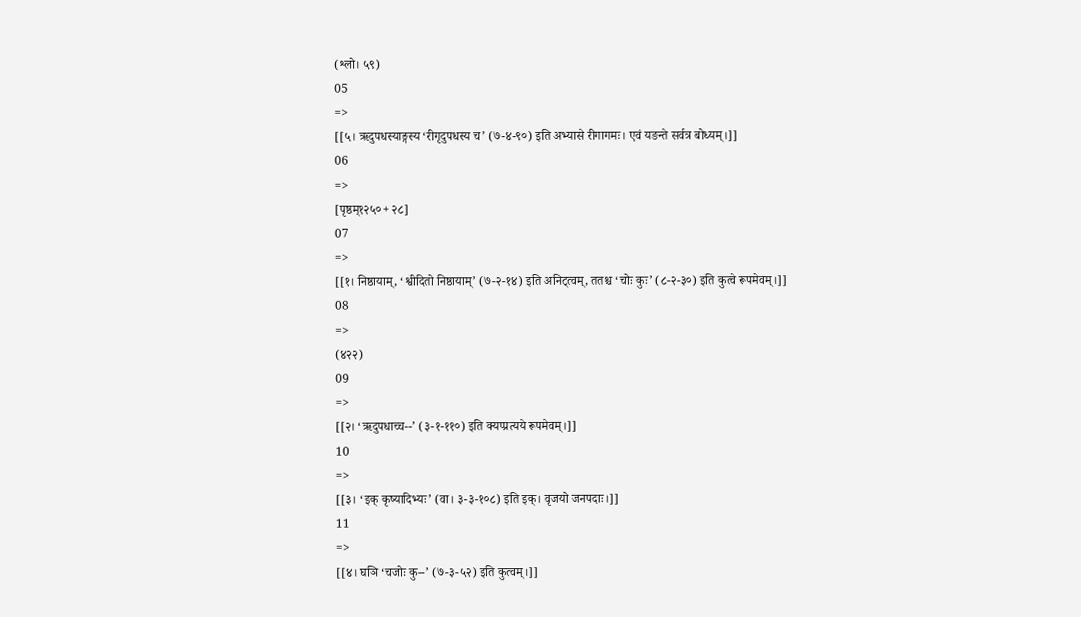(श्लो। ५९)
05
=>
[[५। ऋदुपधस्याङ्गस्य ‘रीगृदुपधस्य च’ (७-४-९०) इति अभ्यासे रीगागमः। एवं यङन्ते सर्वत्र बोध्यम्।]]
06
=>
[पृष्ठम्१२५०+ २८]
07
=>
[[१। निष्ठायाम्, ‘श्वीदितो निष्ठायाम्’ (७-२-१४) इति अनिट्त्वम्, ततश्च ‘चोः कुः’ (८-२-३०) इति कुत्वे रूपमेवम्।]]
08
=>
(४२२)
09
=>
[[२। ‘ऋदुपधाच्च--’ (३-१-११०) इति क्यप्प्रत्यये रूपमेवम्।]]
10
=>
[[३। ‘इक् कृष्यादिभ्यः’ (वा। ३-३-१०८) इति इक्। वृजयो जनपदाः।]]
11
=>
[[४। घञि ‘चजोः कु--’ (७-३-५२) इति कुत्वम्।]]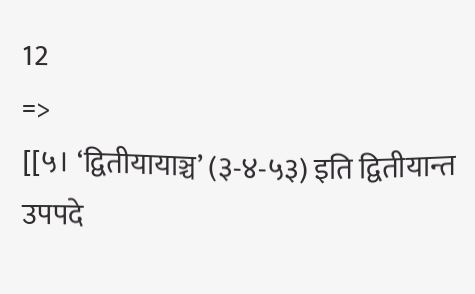12
=>
[[५। ‘द्वितीयायाञ्च’ (३-४-५३) इति द्वितीयान्त उपपदे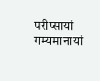परीप्सायां गम्यमानायां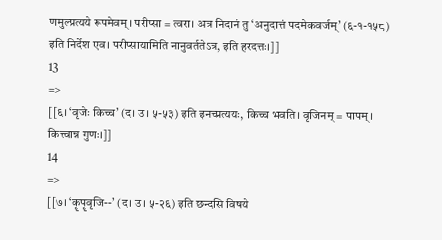णमुल्प्रत्यये रूपमेवम्। परीप्सा = त्वरा। अत्र निदानं तु ‘अनुदात्तं पदमेकवर्जम्’ (६-१-१५८) इति निर्देश एव। परीप्सायामिति नानुवर्ततेऽत्र, इति हरदत्तः।]]
13
=>
[[६। ‘वृजेः किच्च’ (द। उ। ५-५३) इति इनच्प्रत्ययः, किच्च भवति। वृजिनम् = पापम्। कित्त्वान्न गुणः।]]
14
=>
[[७। ‘कॄपॄवृजि--’ (द। उ। ५-२६) इति छन्दसि विषये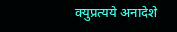क्युप्रत्यये अनादेशे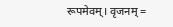रूपमेवम्। वृजनम् =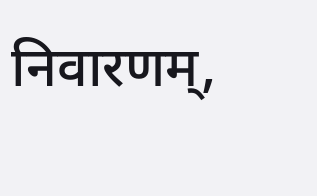निवारणम्,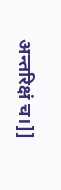अन्तरिक्षं च।]]